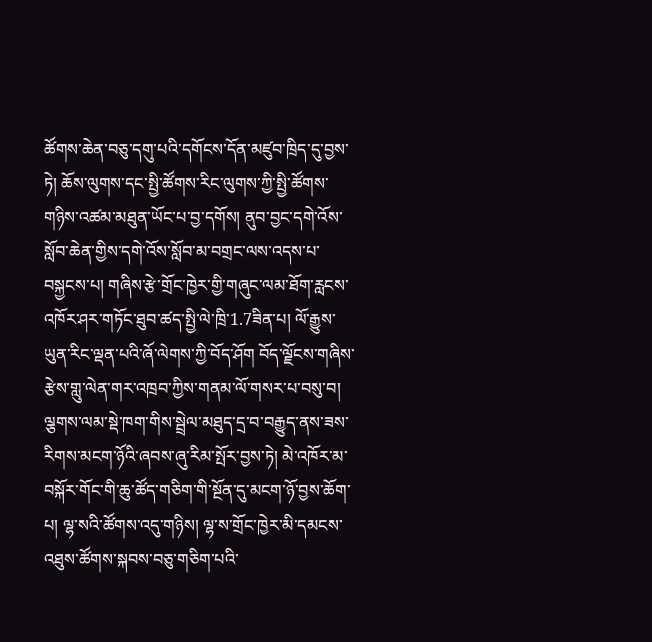ཚོགས་ཆེན་བཅུ་དགུ་པའི་དགོངས་དོན་མཛུབ་ཁྲིད་དུ་བྱས་ཏེ། ཆོས་ལུགས་དང་སྤྱི་ཚོགས་རིང་ལུགས་ཀྱི་སྤྱི་ཚོགས་གཉིས་འཚམ་མཐུན་ཡོང་པ་བྱ་དགོས། ནུབ་བྱང་དགེ་འོས་སློབ་ཆེན་གྱིས་དགེ་འོས་སློབ་མ་བགྲང་ལས་འདས་པ་བསྐྱངས་པ། གཞིས་རྩེ་གྲོང་ཁྱེར་གྱི་གཞུང་ལམ་ཐོག་རླངས་འཁོར་ཤར་གཏོང་ཐུབ་ཚད་སྤྱི་ལེ་ཁྲི་1.7ཟིན་པ། ལོ་རྒྱུས་ཡུན་རིང་ལྡན་པའི་ཞོ་ལེགས་ཀྱི་བོད་ཤོག བོད་ལྗོངས་གཞིས་རྩེས་གླུ་ལེན་གར་འཁྲབ་ཀྱིས་གནམ་ལོ་གསར་པ་བསུ་བ། ལྕགས་ལམ་སྡེ་ཁག་གིས་སྦྲེལ་མཐུད་དྲ་བ་བརྒྱུད་ནས་ཟས་རིགས་མངག་ཉོའི་ཞབས་ཞུ་རིམ་སྤོར་བྱས་ཏེ། མེ་འཁོར་མ་བསྐོར་གོང་གི་ཆུ་ཚོད་གཅིག་གི་སྔོན་དུ་མངག་ཉོ་བྱས་ཆོག་པ། ལྷ་སའི་ཚོགས་འདུ་གཉིས། ལྷ་ས་གྲོང་ཁྱེར་མི་དམངས་འཐུས་ཚོགས་སྐབས་བཅུ་གཅིག་པའི་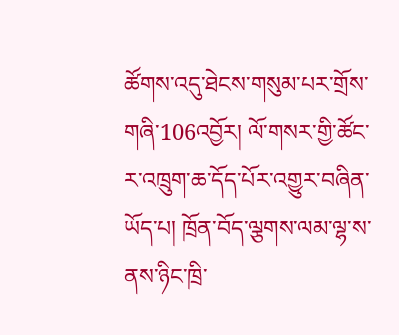ཚོགས་འདུ་ཐེངས་གསུམ་པར་གྲོས་གཞི་106འབྱོར། ལོ་གསར་གྱི་ཚོང་ར་འཁྲུག་ཆ་དོད་པོར་འགྱུར་བཞིན་ཡོད་པ། ཁྲོན་བོད་ལྕགས་ལམ་ལྷ་ས་ནས་ཉིང་ཁྲི་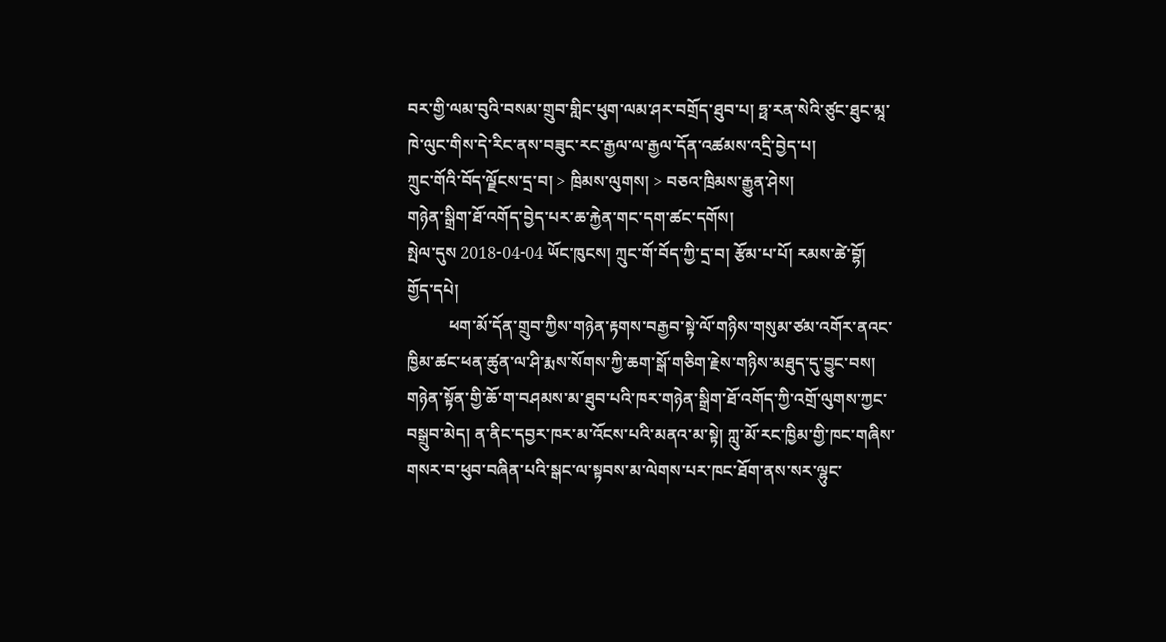བར་གྱི་ལམ་བུའི་བསམ་གྲུབ་གླིང་ཕུག་ལམ་ཤར་བགྲོད་ཐུབ་པ། ཧྥ་རན་སེའི་ཙུང་ཐུང་མཱ་ཁེ་ལུང་གིས་དེ་རིང་ནས་བཟུང་རང་རྒྱལ་ལ་རྒྱལ་དོན་འཚམས་འདྲི་བྱེད་པ།
ཀྲུང་གོའི་བོད་ལྗོངས་དྲ་བ། > ཁྲིམས་ལུགས། > བཅའ་ཁྲིམས་རྒྱུན་ཤེས།
གཉེན་སྒྲིག་ཐོ་འགོད་བྱེད་པར་ཆ་རྐྱེན་གང་དག་ཚང་དགོས།
སྤེལ་དུས 2018-04-04 ཡོང་ཁུངས། ཀྲུང་གོ་བོད་ཀྱི་དྲ་བ། རྩོམ་པ་པོ། རམས་ཚེ་བྷོ།
གྱོད་དཔེ།
          ཕག་མོ་དོན་གྲུབ་ཀྱིས་གཉེན་རྟགས་བརྒྱབ་སྟེ་ལོ་གཉིས་གསུམ་ཙམ་འགོར་ནའང་ཁྱིམ་ཚང་ཕན་ཚུན་ལ་ཤི་རྨས་སོགས་ཀྱི་ཆག་སྒོ་གཅིག་རྗེས་གཉིས་མཐུད་དུ་བྱུང་བས། གཉེན་སྟོན་གྱི་ཆོ་ག་བཤམས་མ་ཐུབ་པའི་ཁར་གཉེན་སྒྲིག་ཐོ་འགོད་ཀྱི་འགྲོ་ལུགས་ཀྱང་བསྒྲུབ་མེད། ན་ནིང་དབྱར་ཁར་མ་འོངས་པའི་མནའ་མ་སྟེ། ཀླུ་མོ་རང་ཁྱིམ་གྱི་ཁང་གཞིས་གསར་བ་ཕུབ་བཞིན་པའི་སྒང་ལ་སྟབས་མ་ལེགས་པར་ཁང་ཐོག་ནས་སར་ལྷུང་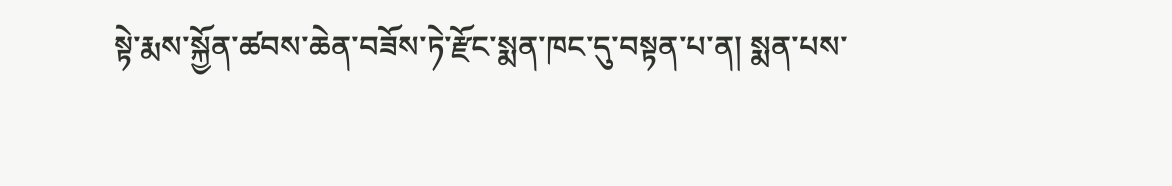སྟེ་རྨས་སྐྱོན་ཚབས་ཆེན་བཟོས་ཏེ་རྫོང་སྨན་ཁང་དུ་བསྟན་པ་ན། སྨན་པས་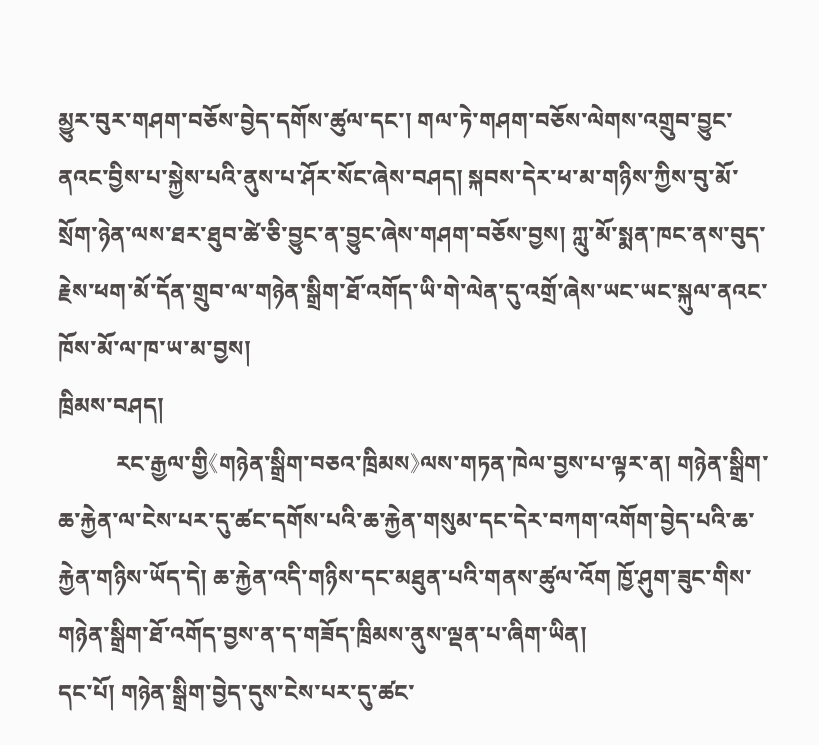མྱུར་བུར་གཤག་བཅོས་བྱེད་དགོས་ཚུལ་དང་། གལ་ཏེ་གཤག་བཅོས་ལེགས་འགྲུབ་བྱུང་ནའང་བྱིས་པ་སྐྱེས་པའི་ནུས་པ་ཤོར་སོང་ཞེས་བཤད། སྐབས་དེར་ཕ་མ་གཉིས་ཀྱིས་བུ་མོ་སྲོག་ཉེན་ལས་ཐར་ཐུབ་ཚེ་ཅི་བྱུང་ན་བྱུང་ཞེས་གཤག་བཅོས་བྱས། ཀླུ་མོ་སྨན་ཁང་ནས་བུད་རྗེས་ཕག་མོ་དོན་གྲུབ་ལ་གཉེན་སྒྲིག་ཐོ་འགོད་ཡི་གེ་ལེན་དུ་འགྲོ་ཞེས་ཡང་ཡང་སྐུལ་ནའང་ཁོས་མོ་ལ་ཁ་ཡ་མ་བྱས།
ཁྲིམས་བཤད།
          རང་རྒྱལ་གྱི《གཉེན་སྒྲིག་བཅའ་ཁྲིམས》ལས་གཏན་ཁེལ་བྱས་པ་ལྟར་ན། གཉེན་སྒྲིག་ཆ་རྐྱེན་ལ་ངེས་པར་དུ་ཚང་དགོས་པའི་ཆ་རྐྱེན་གསུམ་དང་དེར་བཀག་འགོག་བྱེད་པའི་ཆ་རྐྱེན་གཉིས་ཡོད་དེ། ཆ་རྐྱེན་འདི་གཉིས་དང་མཐུན་པའི་གནས་ཚུལ་འོག ཁྱོ་ཤུག་ཟུང་གིས་གཉེན་སྒྲིག་ཐོ་འགོད་བྱས་ན་ད་གཟོད་ཁྲིམས་ནུས་ལྡན་པ་ཞིག་ཡིན།
དང་པོ། གཉེན་སྒྲིག་བྱེད་དུས་ངེས་པར་དུ་ཚང་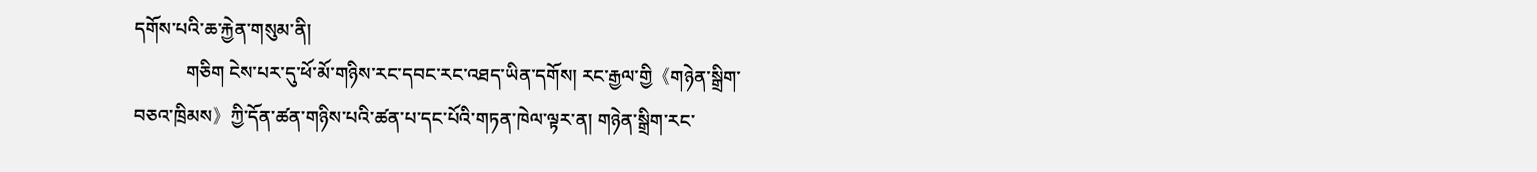དགོས་པའི་ཆ་རྐྱེན་གསུམ་ནི།
           གཅིག ངེས་པར་དུ་ཕོ་མོ་གཉིས་རང་དབང་རང་འཐད་ཡིན་དགོས། རང་རྒྱལ་གྱི《གཉེན་སྒྲིག་བཅའ་ཁྲིམས》ཀྱི་དོན་ཚན་གཉིས་པའི་ཚན་པ་དང་པོའི་གཏན་ཁེལ་ལྟར་ན། གཉེན་སྒྲིག་རང་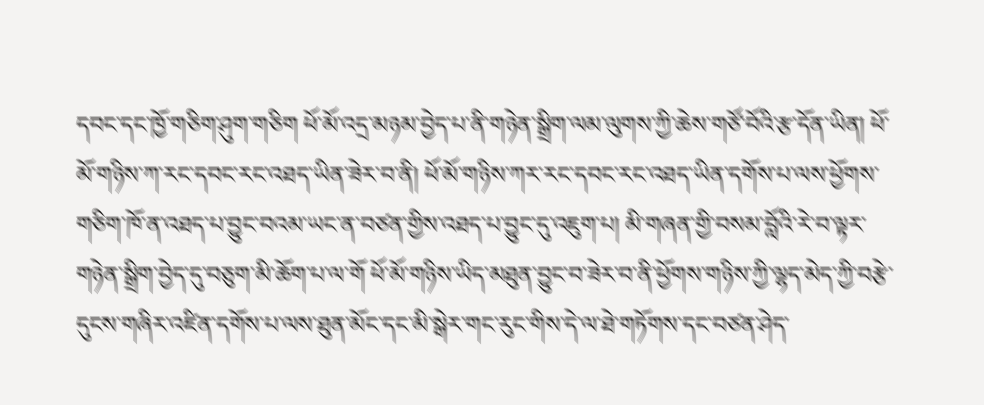དབང་དང་ཁྱོ་གཅིག་ཤུག་གཅིག ཕོ་མོ་འདྲ་མཉམ་བྱེད་པ་ནི་གཉེན་སྒྲིག་ལམ་ལུགས་ཀྱི་ཆེས་གཙོ་བོའི་རྩ་དོན་ཡིན། ཕོ་མོ་གཉིས་ཀ་རང་དབང་རང་འཐད་ཡིན་ཟེར་བ་ནི། ཕོ་མོ་གཉིས་ཀར་རང་དབང་རང་འཐད་ཡིན་དགོས་པ་ལས་ཕྱོགས་གཅིག་ཁོ་ན་འཐད་པ་བྱུང་བའམ་ཡང་ན་བཙན་གྱིས་འཐད་པ་བྱུང་དུ་འཇུག་པ། མི་གཞན་གྱི་བསམ་བློའི་རེ་བ་ལྟར་གཉེན་སྒྲིག་བྱེད་དུ་བཅུག་མི་ཆོག་པ་ལ་གོ ཕོ་མོ་གཉིས་ཡིད་མཐུན་བྱུང་བ་ཟེར་བ་ནི་ཕྱོགས་གཉིས་ཀྱི་ལྷད་མེད་ཀྱི་བརྩེ་དུངས་གཞིར་འཛིན་དགོས་པ་ལས་ཐུན་མོང་དང་མི་སྒེར་གང་རུང་གིས་དེ་ལ་ཐེ་གཏོགས་དང་བཙན་ཤེད་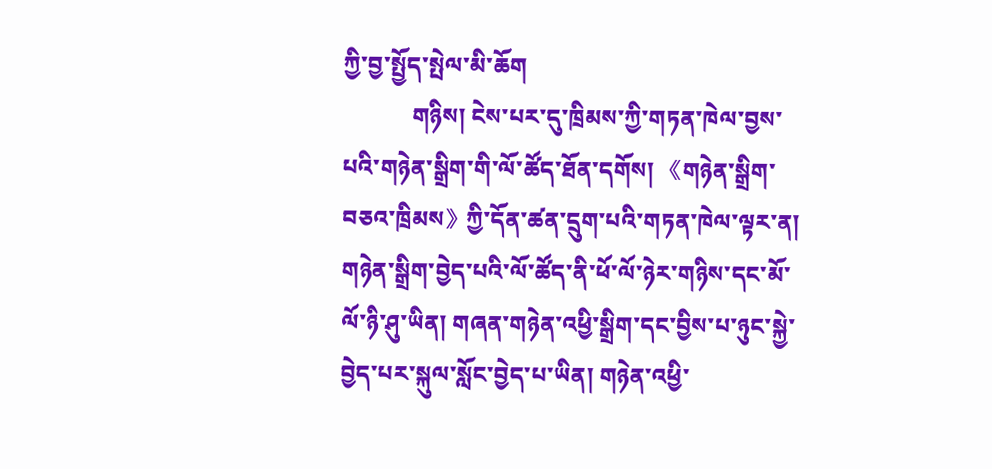ཀྱི་བྱ་སྤྱོད་སྤེལ་མི་ཆོག
            གཉིས། ངེས་པར་དུ་ཁྲིམས་ཀྱི་གཏན་ཁེལ་བྱས་པའི་གཉེན་སྒྲིག་གི་ལོ་ཚོད་ཐོན་དགོས། 《གཉེན་སྒྲིག་བཅའ་ཁྲིམས》ཀྱི་དོན་ཚན་དྲུག་པའི་གཏན་ཁེལ་ལྟར་ན། གཉེན་སྒྲིག་བྱེད་པའི་ལོ་ཚོད་ནི་ཕོ་ལོ་ཉེར་གཉིས་དང་མོ་ལོ་ཉི་ཤུ་ཡིན། གཞན་གཉེན་འཕྱི་སྒྲིག་དང་བྱིས་པ་ཉུང་སྐྱེ་བྱེད་པར་སྐུལ་སློང་བྱེད་པ་ཡིན། གཉེན་འཕྱི་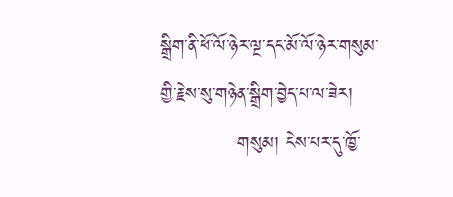སྒྲིག་ནི་ཕོ་ལོ་ཉེར་ལྔ་དང་མོ་ལོ་ཉེར་གསུམ་གྱི་རྗེས་སུ་གཉེན་སྒྲིག་བྱེད་པ་ལ་ཟེར།
            གསུམ། ངེས་པར་དུ་ཁྱོ་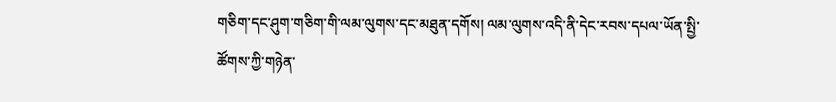གཅིག་དང་ཤུག་གཅིག་གི་ལམ་ལུགས་དང་མཐུན་དགོས། ལམ་ལུགས་འདི་ནི་དེང་རབས་དཔལ་ཡོན་སྤྱི་ཚོགས་ཀྱི་གཉེན་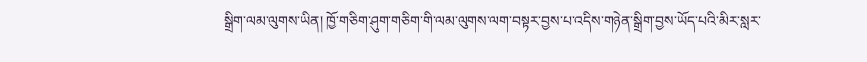སྒྲིག་ལམ་ལུགས་ཡིན། ཁྱོ་གཅིག་ཤུག་གཅིག་གི་ལམ་ལུགས་ལག་བསྟར་བྱས་པ་འདིས་གཉེན་སྒྲིག་བྱས་ཡོད་པའི་མིར་སླར་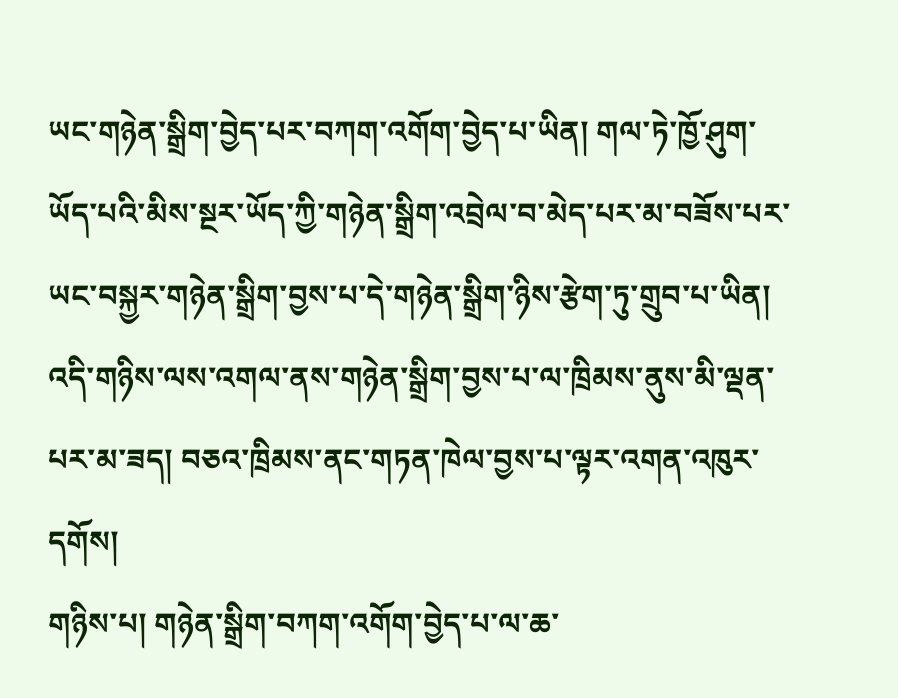ཡང་གཉེན་སྒྲིག་བྱེད་པར་བཀག་འགོག་བྱེད་པ་ཡིན། གལ་ཏེ་ཁྱོ་ཤུག་ཡོད་པའི་མིས་སྔར་ཡོད་ཀྱི་གཉེན་སྒྲིག་འབྲེལ་བ་མེད་པར་མ་བཟོས་པར་ཡང་བསྐྱར་གཉེན་སྒྲིག་བྱས་པ་དེ་གཉེན་སྒྲིག་ཉིས་རྩེག་ཏུ་གྲུབ་པ་ཡིན། འདི་གཉིས་ལས་འགལ་ནས་གཉེན་སྒྲིག་བྱས་པ་ལ་ཁྲིམས་ནུས་མི་ལྡན་པར་མ་ཟད། བཅའ་ཁྲིམས་ནང་གཏན་ཁེལ་བྱས་པ་ལྟར་འགན་འཁུར་དགོས།
གཉིས་པ། གཉེན་སྒྲིག་བཀག་འགོག་བྱེད་པ་ལ་ཆ་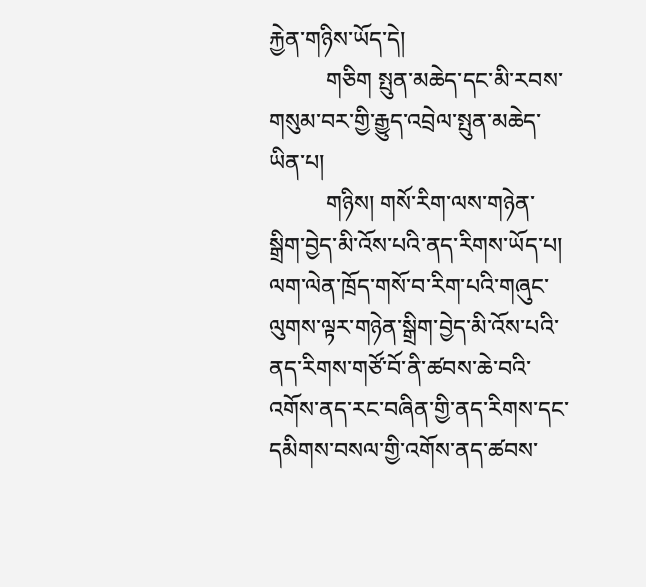རྐྱེན་གཉིས་ཡོད་དེ།
          གཅིག སྤུན་མཆེད་དང་མི་རབས་གསུམ་བར་གྱི་རྒྱུད་འབྲེལ་སྤུན་མཆེད་ཡིན་པ།
          གཉིས། གསོ་རིག་ལས་གཉེན་སྒྲིག་བྱེད་མི་འོས་པའི་ནད་རིགས་ཡོད་པ། ལག་ལེན་ཁྲོད་གསོ་བ་རིག་པའི་གཞུང་ལུགས་ལྟར་གཉེན་སྒྲིག་བྱེད་མི་འོས་པའི་ནད་རིགས་གཙོ་བོ་ནི་ཚབས་ཆེ་བའི་འགོས་ནད་རང་བཞིན་གྱི་ནད་རིགས་དང་དམིགས་བསལ་གྱི་འགོས་ནད་ཚབས་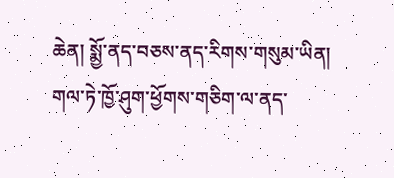ཆེན། སྨྱོ་ནད་བཅས་ནད་རིགས་གསུམ་ཡིན། གལ་ཏེ་ཁྱོ་ཤུག་ཕྱོགས་གཅིག་ལ་ནད་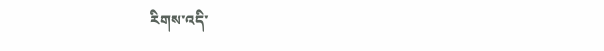རིགས་འདི་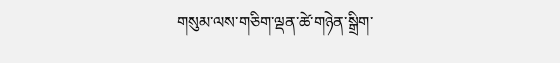གསུམ་ལས་གཅིག་ལྡན་ཚེ་གཉེན་སྒྲིག་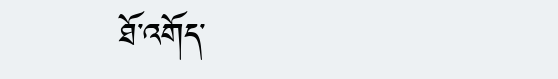ཐོ་འགོད་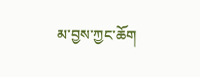མ་བྱས་ཀྱང་ཆོག